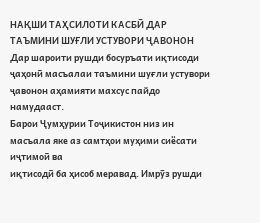НАҚШИ ТАҲСИЛОТИ КАСБӢ ДАР ТАЪМИНИ ШУҒЛИ УСТУВОРИ ҶАВОНОН
Дар шароити рушди босуръати иқтисоди
ҷаҳонӣ масъалаи таъмини шуғли устувори ҷавонон аҳамияти махсус пайдо намудааст.
Барои Ҷумҳурии Тоҷикистон низ ин масъала яке аз самтҳои муҳими сиёсати иҷтимоӣ ва
иқтисодӣ ба ҳисоб меравад. Имрӯз рушди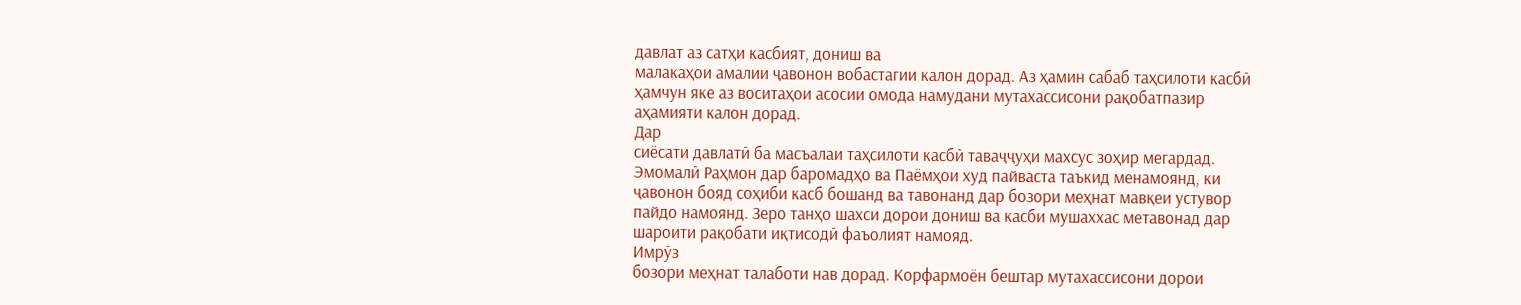давлат аз сатҳи касбият, дониш ва
малакаҳои амалии ҷавонон вобастагии калон дорад. Аз ҳамин сабаб таҳсилоти касбӣ
ҳамчун яке аз воситаҳои асосии омода намудани мутахассисони рақобатпазир
аҳамияти калон дорад.
Дар
сиёсати давлатӣ ба масъалаи таҳсилоти касбӣ таваҷҷуҳи махсус зоҳир мегардад.
Эмомалӣ Раҳмон дар баромадҳо ва Паёмҳои худ пайваста таъкид менамоянд, ки
ҷавонон бояд соҳиби касб бошанд ва тавонанд дар бозори меҳнат мавқеи устувор
пайдо намоянд. Зеро танҳо шахси дорои дониш ва касби мушаххас метавонад дар
шароити рақобати иқтисодӣ фаъолият намояд.
Имрӯз
бозори меҳнат талаботи нав дорад. Корфармоён бештар мутахассисони дорои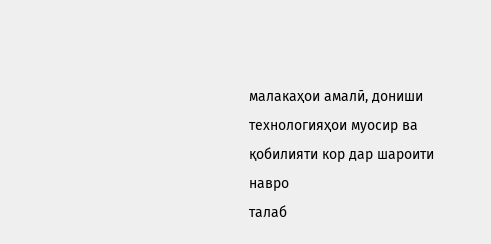малакаҳои амалӣ, дониши технологияҳои муосир ва қобилияти кор дар шароити навро
талаб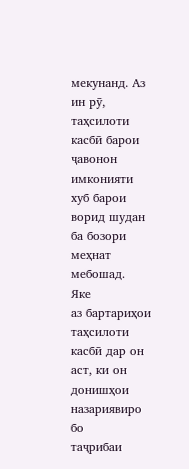мекунанд. Аз ин рӯ, таҳсилоти касбӣ барои ҷавонон имконияти хуб барои
ворид шудан ба бозори меҳнат мебошад.
Яке
аз бартариҳои таҳсилоти касбӣ дар он аст, ки он донишҳои назариявиро бо
таҷрибаи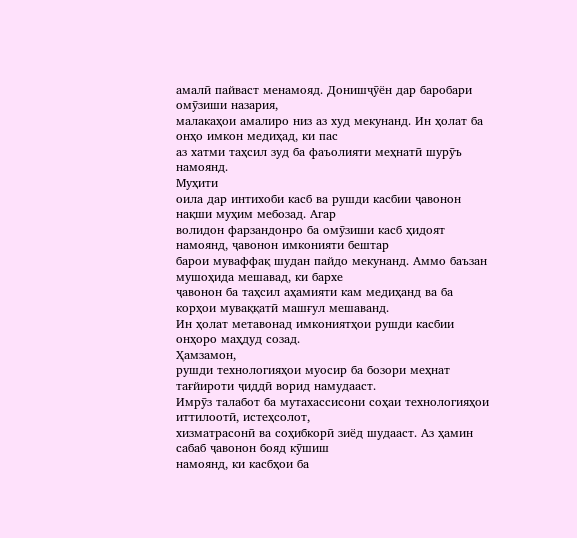амалӣ пайваст менамояд. Донишҷӯён дар баробари омӯзиши назария,
малакаҳои амалиро низ аз худ мекунанд. Ин ҳолат ба онҳо имкон медиҳад, ки пас
аз хатми таҳсил зуд ба фаъолияти меҳнатӣ шурӯъ намоянд.
Муҳити
оила дар интихоби касб ва рушди касбии ҷавонон нақши муҳим мебозад. Агар
волидон фарзандонро ба омӯзиши касб ҳидоят намоянд, ҷавонон имконияти бештар
барои муваффақ шудан пайдо мекунанд. Аммо баъзан мушоҳида мешавад, ки бархе
ҷавонон ба таҳсил аҳамияти кам медиҳанд ва ба корҳои муваққатӣ машғул мешаванд.
Ин ҳолат метавонад имкониятҳои рушди касбии онҳоро маҳдуд созад.
Ҳамзамон,
рушди технологияҳои муосир ба бозори меҳнат тағйироти ҷиддӣ ворид намудааст.
Имрӯз талабот ба мутахассисони соҳаи технологияҳои иттилоотӣ, истеҳсолот,
хизматрасонӣ ва соҳибкорӣ зиёд шудааст. Аз ҳамин сабаб ҷавонон бояд кӯшиш
намоянд, ки касбҳои ба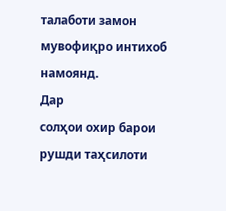талаботи замон мувофиқро интихоб намоянд.
Дар
солҳои охир барои рушди таҳсилоти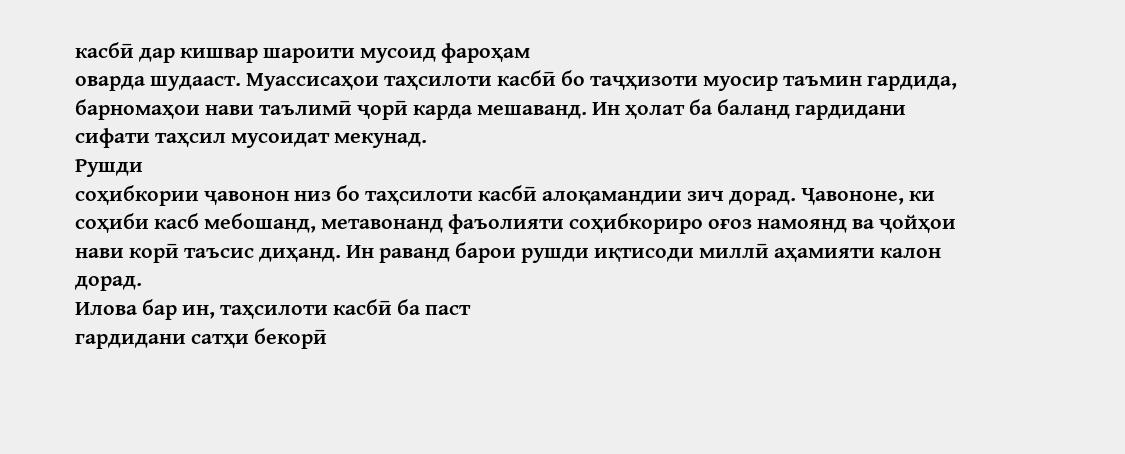касбӣ дар кишвар шароити мусоид фароҳам
оварда шудааст. Муассисаҳои таҳсилоти касбӣ бо таҷҳизоти муосир таъмин гардида,
барномаҳои нави таълимӣ ҷорӣ карда мешаванд. Ин ҳолат ба баланд гардидани
сифати таҳсил мусоидат мекунад.
Рушди
соҳибкории ҷавонон низ бо таҳсилоти касбӣ алоқамандии зич дорад. Ҷавононе, ки
соҳиби касб мебошанд, метавонанд фаъолияти соҳибкориро оғоз намоянд ва ҷойҳои
нави корӣ таъсис диҳанд. Ин раванд барои рушди иқтисоди миллӣ аҳамияти калон
дорад.
Илова бар ин, таҳсилоти касбӣ ба паст
гардидани сатҳи бекорӣ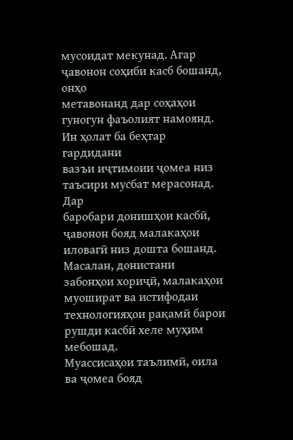мусоидат мекунад. Агар ҷавонон соҳиби касб бошанд, онҳо
метавонанд дар соҳаҳои гуногун фаъолият намоянд. Ин ҳолат ба беҳтар гардидани
вазъи иҷтимоии ҷомеа низ таъсири мусбат мерасонад.
Дар
баробари донишҳои касбӣ, ҷавонон бояд малакаҳои иловагӣ низ дошта бошанд.
Масалан, донистани забонҳои хориҷӣ, малакаҳои муошират ва истифодаи
технологияҳои рақамӣ барои рушди касбӣ хеле муҳим мебошад.
Муассисаҳои таълимӣ, оила ва ҷомеа бояд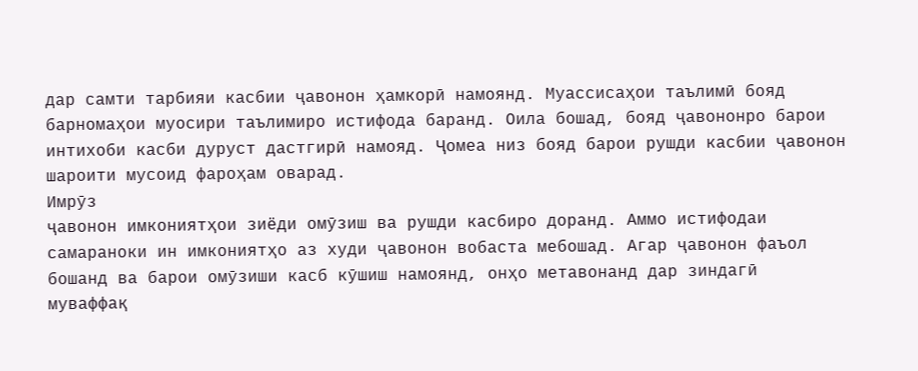дар самти тарбияи касбии ҷавонон ҳамкорӣ намоянд. Муассисаҳои таълимӣ бояд
барномаҳои муосири таълимиро истифода баранд. Оила бошад, бояд ҷавононро барои
интихоби касби дуруст дастгирӣ намояд. Ҷомеа низ бояд барои рушди касбии ҷавонон
шароити мусоид фароҳам оварад.
Имрӯз
ҷавонон имкониятҳои зиёди омӯзиш ва рушди касбиро доранд. Аммо истифодаи
самараноки ин имкониятҳо аз худи ҷавонон вобаста мебошад. Агар ҷавонон фаъол
бошанд ва барои омӯзиши касб кӯшиш намоянд, онҳо метавонанд дар зиндагӣ
муваффақ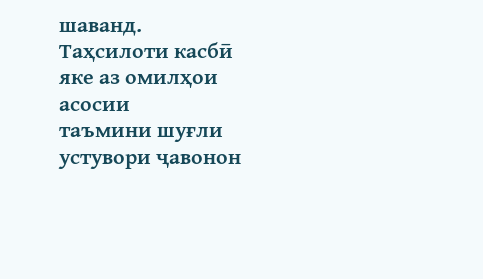шаванд.
Таҳсилоти касбӣ яке аз омилҳои асосии
таъмини шуғли устувори ҷавонон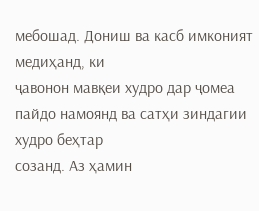мебошад. Дониш ва касб имконият медиҳанд, ки
ҷавонон мавқеи худро дар ҷомеа пайдо намоянд ва сатҳи зиндагии худро беҳтар
созанд. Аз ҳамин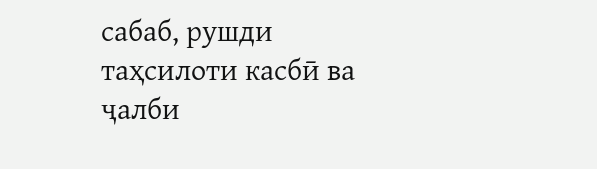сабаб, рушди таҳсилоти касбӣ ва ҷалби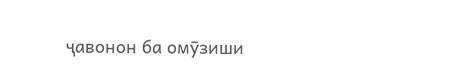ҷавонон ба омӯзиши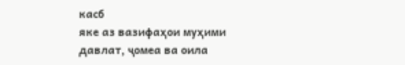касб
яке аз вазифаҳои муҳими давлат, ҷомеа ва оила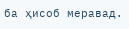ба ҳисоб меравад.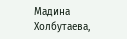Мадина
Холбутаева,